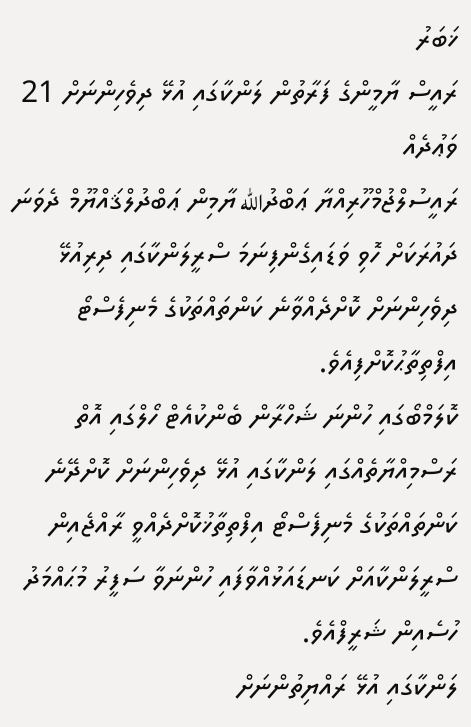ޚަބަރު
ރައީސް ޔާމީންގެ ފަރާތުން ލަންކާގައި އުޅޭ ދިވެހިންނަށް 21 ވަޢުދެއް
ރައީސުލްޖުމްހޫރިއްޔާ ޢަބްދުالله ޔާމިން ޢަބްދުލްޤައްޔޫމް ދެވަނަ ދައުރަކަށް ހޮވި ވަޑައިގެންފިނަމަ ސްރީލަންކާގައި ދިރިއުޅޭ ދިވެހިންނަށް ކޮށްދެއްވާނެ ކަންތައްތަކުގެ މެނިފެސްޓޯ އިފްތިތާޙުކޮށްފިއެވެ.
ކޮލަމްބޯގައި ހުންނަ ޝަހްރާން ބެންކުއެޓް ހޯލްގައި އޮތް ރަސްމިއްޔާތެއްގައި ލަންކާގައި އުޅޭ ދިވެހިންނަށް ކޮށްދޭނެ ކަންތައްތަކުގެ މެނިފެސްޓޯ އިފްތިތާޚުކޮށްދެއްވީ ރާއްޖެއިން ސްރީލަންކާއަށް ކަނޑައަޅުއްވާފައި ހުންނަވާ ސަފީރު މުޙައްމަދު ހުސެއިން ޝަރީފްއެވެ.
ލަންކާގައި އުޅޭ ރައްޔިތުންނަށް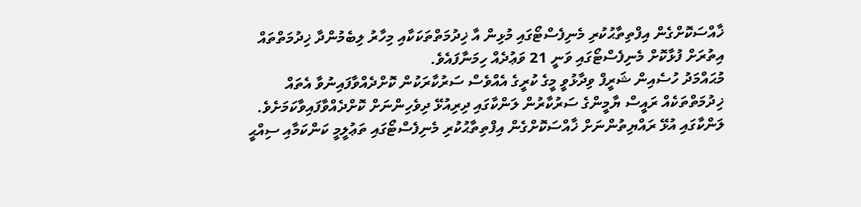ޚާއްސަކޮށްގެން އިފްތިތާޙުކުރި މެނިފެސްޓޯގައި މުޅިން އާ ޚިދުމަތްތަކަކާއި މިހާރު ލިބެމުންދާ ޚިދުމަތްތައް އިތުރަށް ފުޅާކޮށް މެނިފެސްޓޯގައި ވަނީ 21 ވަޢުދެއް ހިމަނާފައެވެ.
މުޙައްމަދު ހުސެއިން ޝަރީފް ވިދާޅުވީ މީގެ ކުރީގެ އެއްވެސް ސަރުކާރަކުން ކޮށްދެއްވާފައިނުވާ އެތައް ޚިދުމަތްތަކެއް ރައީސް ޔާމީންގެ ސަރުކާރުން ލަންކާގައި ދިރިއުޅޭ ދިވެހިންނަށް ކޮށްދެއްވާފައިވާކަމަށެވެ.
ލަންކާގައި އުޅޭ ރައްޔިތުންނަށް ޚާއްސަކޮށްގެން އިފްތިތާޙުކުރި މެނިފެސްޓޯގައި ތަޢުލީމީ ކަންކަމާއި ސިއްޙީ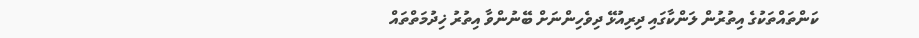ކަންތައްތަކުގެ އިތުރުން ލަންކާގައި ދިރިއުޅޭ ދިވެހިންނަށް ބޭނުންވާ އިތުރު ޚިދުމަތްތައް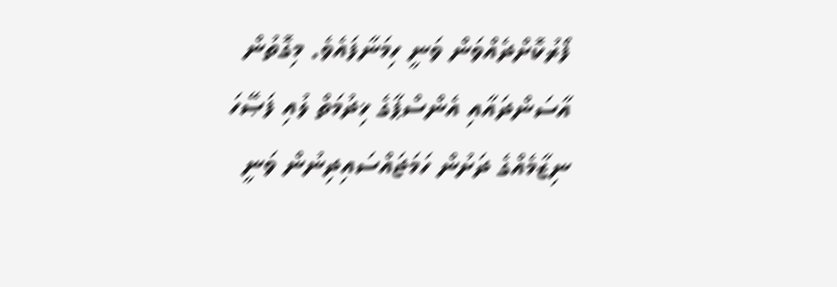ފޯރުކޮށްދެއްވަން ވަނީ ހިމަނާފައެވެ. މިގޮތުން އާސަންދައާއި އެންސްޕާގެ ޚިދުމަތް ލުއި ފަޞޭހަ ނިޒާމެއްގެ ދަށުން ހަމަޖައްސައިދިނުން ވަނީ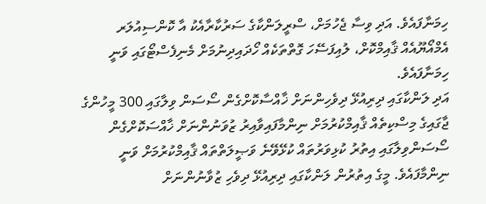ހިމަނާފައެވެ. އަދި ވިސާ ޖެހުމަށް، ސްރީލަންކާގެ ސަރުކާރާއެކު އާ ކޮންސިއުލަރ އެމްއޯޔޫއެއް ޤާއިމްކޮށް، ލުއިފަސޭހަ ގޮތްތަކެއް ހޯދައިދިނުމަށް މެނިފެސްޓޯގައި ވަނީ ހިމަނާފައެވެ.
އަދި ލަންކާގައި ދިރިއުޅޭ ދިވެހިންނަށް ޚާއްސާކޮށްގެން ސޯސަން ވިލާގައި 300 މީހުންގެ ޖާގައިގެ މިސްކިތެއް ޤާއިމްކުރުމަށް ނިންމާފައިވާއިރު ޒުވަނުންނަށް ޚާއްސަކޮށްގެން ސޯސަންވިލާގައި އިތުރު ކުޅިވަރުތައް ކުޅޭވޭނެ ވަޞީލަތްތައް ޤާއިމްކުރުމަށް ވަނީ ނިންމާފައެވެ. މީގެ އިތުރުން ލަންކާގައި ދިރިއުޅޭ ދިވެހި ޒުވާނުންނަށް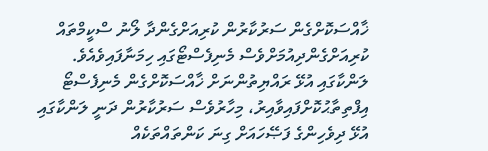ޚާއްސަކޮށްގެން ސަރުކާރުން ކުރިއަށްގެންދާ ލޯނު ސްކީމްތައް ކުރިއަށްގެންދިއުމަށްވެސް މެނިފެސްޓޯގައި ހިމަނާފައިވެއެވެ.
ލަންކާގައި އުޅޭ ރައްޔިތުންނަށް ޚާއްސަކޮށްގެން މެނިފެސްޓޯ އިފްތިތާޙުކޮށްފައިވާއިރު، މިހާރުވެސް ސަރުކާރުން ދަނީ ލަންކާގައި އުޅޭ ދިވެހިންގެ ފަޞޭހައަށް ގިނަ ކަންތައްތަކެއް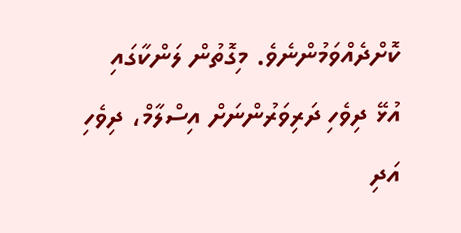ކޮށްދެއްވަމުންނެވެ. މިގޮތުން ލަންކާގައި އުޅޭ ދިވެހި ދަރިވަރުންނަށް އިސްލާމް، ދިވެހި އަދި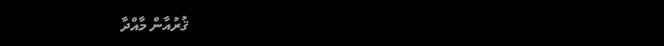ޤުރުއާން މާއްދާ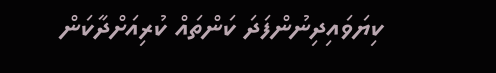ކިޔަވައިދިނުންފަދަ ކަންތައް ކުރިއަށްދާކަން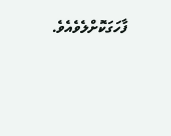ފާހަގަކޮށްލެވެއެވެ.